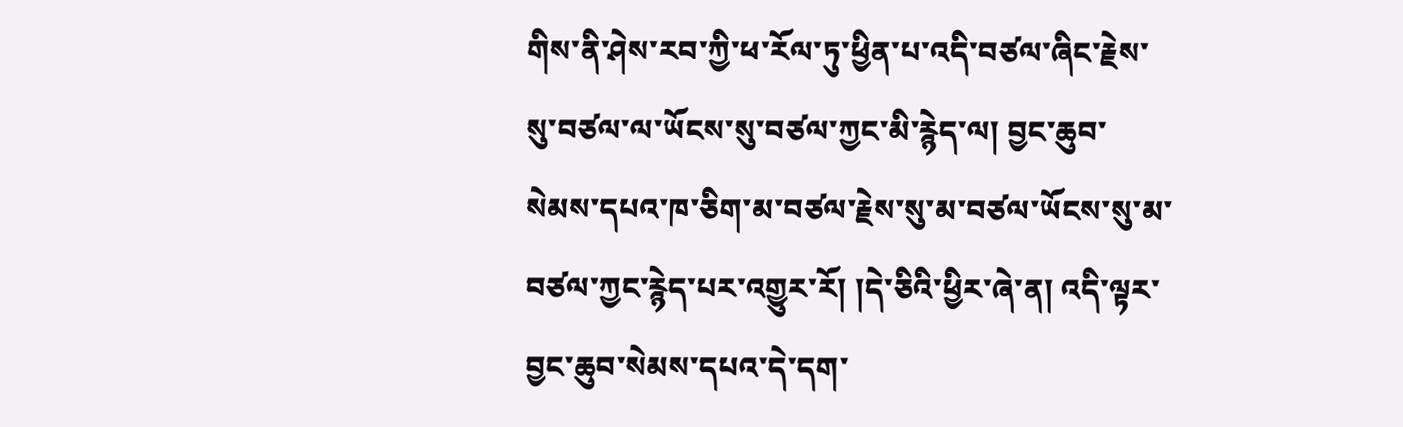གིས་ནི་ཤེས་རབ་ཀྱི་ཕ་རོལ་ཏུ་ཕྱིན་པ་འདི་བཙལ་ཞིང་རྗེས་སུ་བཙལ་ལ་ཡོངས་སུ་བཙལ་ཀྱང་མི་རྙེད་ལ། བྱང་ཆུབ་སེམས་དཔའ་ཁ་ཅིག་མ་བཙལ་རྗེས་སུ་མ་བཙལ་ཡོངས་སུ་མ་བཙལ་ཀྱང་རྙེད་པར་འགྱུར་རོ། །དེ་ཅིའི་ཕྱིར་ཞེ་ན། འདི་ལྟར་བྱང་ཆུབ་སེམས་དཔའ་དེ་དག་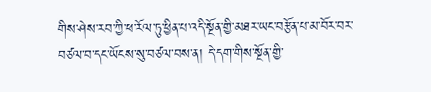གིས་ཤེས་རབ་ཀྱི་ཕ་རོལ་ཏུ་ཕྱིན་པ་འདི་སྔོན་གྱི་མཐར་ཡང་བརྩོན་པ་མ་བོར་བར་བཙལ་བ་དང་ཡོངས་སུ་བཙལ་བས་ན། དེ་དག་གིས་སྔོན་གྱི་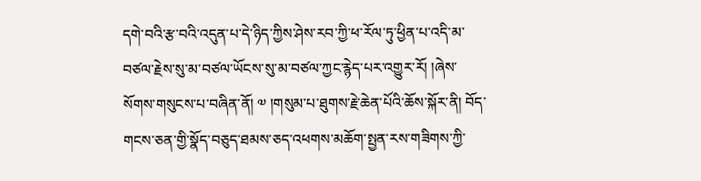དགེ་བའི་རྩ་བའི་འདུན་པ་དེ་ཉིད་ཀྱིས་ཤེས་རབ་ཀྱི་ཕ་རོལ་ཏུ་ཕྱིན་པ་འདི་མ་བཙལ་རྗེས་སུ་མ་བཙལ་ཡོངས་སུ་མ་བཙལ་ཀྱང་རྙེད་པར་འགྱུར་རོ། །ཞེས་སོགས་གསུངས་པ་བཞིན་ནོ། ༧ །གསུམ་པ་ཐུགས་རྗེ་ཆེན་པོའི་ཆོས་སྐོར་ནི། བོད་གངས་ཅན་གྱི་སྣོད་བཅུད་ཐམས་ཅད་འཕགས་མཆོག་སྤྱན་རས་གཟིགས་ཀྱི་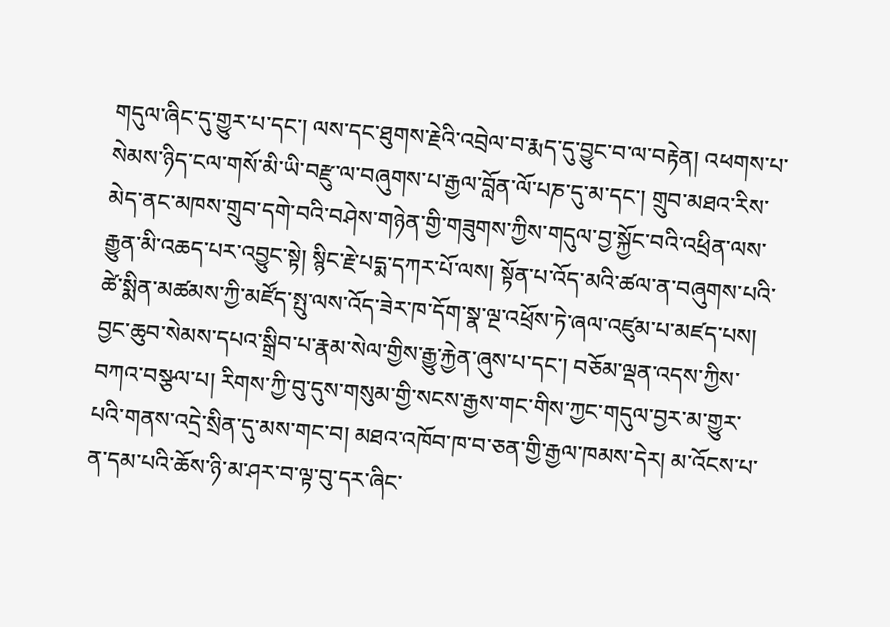གདུལ་ཞིང་དུ་གྱུར་པ་དང་། ལས་དང་ཐུགས་རྗེའི་འབྲེལ་བ་རྨད་དུ་བྱུང་བ་ལ་བརྟེན། འཕགས་པ་སེམས་ཉིད་ངལ་གསོ་མི་ཡི་བརྫུ་ལ་བཞུགས་པ་རྒྱལ་བློན་ལོ་པཎ་དུ་མ་དང་། གྲུབ་མཐའ་རིས་མེད་ནང་མཁས་གྲུབ་དགེ་བའི་བཤེས་གཉེན་གྱི་གཟུགས་ཀྱིས་གདུལ་བྱ་སྐྱོང་བའི་འཕྲིན་ལས་རྒྱུན་མི་འཆད་པར་འབྱུང་སྟེ། སྙིང་རྗེ་པདྨ་དཀར་པོ་ལས། སྟོན་པ་འོད་མའི་ཚལ་ན་བཞུགས་པའི་ཚེ་སྨིན་མཚམས་ཀྱི་མཛོད་སྤུ་ལས་འོད་ཟེར་ཁ་དོག་སྣ་ལྔ་འཕྲོས་ཏེ་ཞལ་འཛུམ་པ་མཛད་པས། བྱང་ཆུབ་སེམས་དཔའ་སྒྲིབ་པ་རྣམ་སེལ་གྱིས་རྒྱུ་རྐྱེན་ཞུས་པ་དང་། བཅོམ་ལྡན་འདས་ཀྱིས་བཀའ་བསྩལ་པ། རིགས་ཀྱི་བུ་དུས་གསུམ་གྱི་སངས་རྒྱས་གང་གིས་ཀྱང་གདུལ་བྱར་མ་གྱུར་པའི་གནས་འདྲེ་སྲིན་དུ་མས་གང་བ། མཐའ་འཁོབ་ཁ་བ་ཅན་གྱི་རྒྱལ་ཁམས་དེར། མ་འོངས་པ་ན་དམ་པའི་ཆོས་ཉི་མ་ཤར་བ་ལྟ་བུ་དར་ཞིང་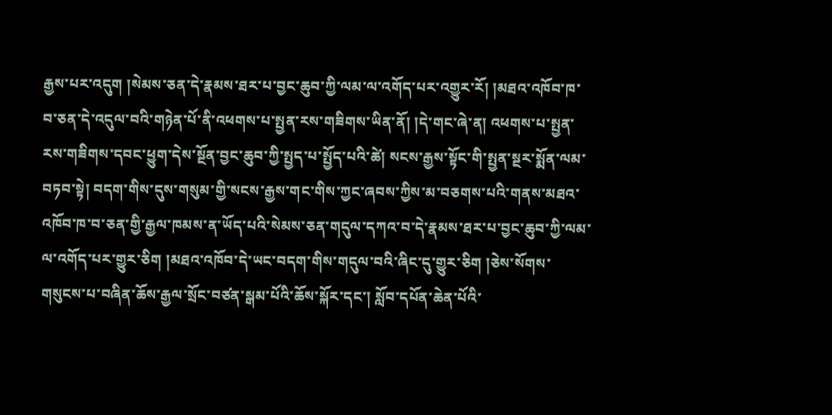རྒྱས་པར་འདུག །སེམས་ཅན་དེ་རྣམས་ཐར་པ་བྱང་ཆུབ་ཀྱི་ལམ་ལ་འགོད་པར་འགྱུར་རོ། །མཐའ་འཁོབ་ཁ་བ་ཅན་དེ་འདུལ་བའི་གཉེན་པོ་ནི་འཕགས་པ་སྤྱན་རས་གཟིགས་ཡིན་ནོ། །དེ་གང་ཞེ་ན། འཕགས་པ་སྤྱན་རས་གཟིགས་དབང་ཕྱུག་དེས་སྔོན་བྱང་ཆུབ་ཀྱི་སྤྱད་པ་སྤྱོད་པའི་ཚེ། སངས་རྒྱས་སྟོང་གི་སྤྱན་སྔར་སྨོན་ལམ་བཏབ་སྟེ། བདག་གིས་དུས་གསུམ་གྱི་སངས་རྒྱས་གང་གིས་ཀྱང་ཞབས་ཀྱིས་མ་བཅགས་པའི་གནས་མཐའ་འཁོབ་ཁ་བ་ཅན་གྱི་རྒྱལ་ཁམས་ན་ཡོད་པའི་སེམས་ཅན་གདུལ་དཀའ་བ་དེ་རྣམས་ཐར་པ་བྱང་ཆུབ་ཀྱི་ལམ་ལ་འགོད་པར་གྱུར་ཅིག །མཐའ་འཁོབ་དེ་ཡང་བདག་གིས་གདུལ་བའི་ཞིང་དུ་གྱུར་ཅིག །ཅེས་སོགས་གསུངས་པ་བཞིན་ཆོས་རྒྱལ་སྲོང་བཙན་སྒམ་པོའི་ཆོས་སྐོར་དང་། སློབ་དཔོན་ཆེན་པོའི་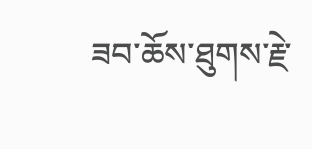ཟབ་ཆོས་ཐུགས་རྗེ་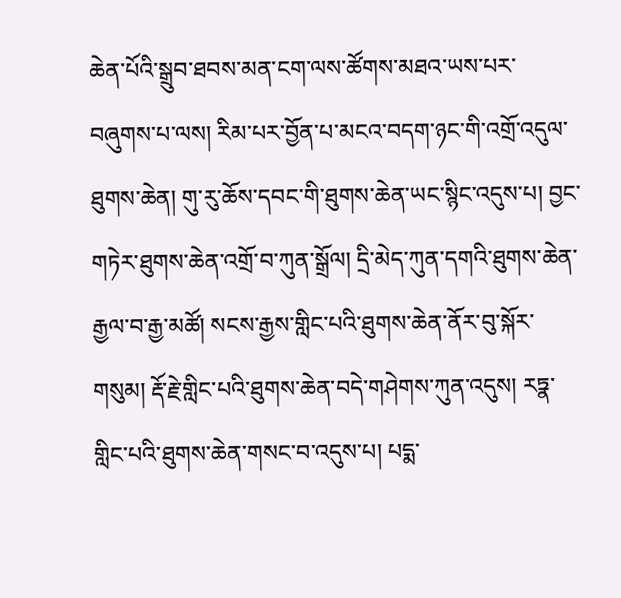ཆེན་པོའི་སྒྲུབ་ཐབས་མན་ངག་ལས་ཚོགས་མཐའ་ཡས་པར་བཞུགས་པ་ལས། རིམ་པར་བྱོན་པ་མངའ་བདག་ཉང་གི་འགྲོ་འདུལ་ཐུགས་ཆེན། གུ་རུ་ཆོས་དབང་གི་ཐུགས་ཆེན་ཡང་སྙིང་འདུས་པ། བྱང་གཏེར་ཐུགས་ཆེན་འགྲོ་བ་ཀུན་སྒྲོལ། དྲི་མེད་ཀུན་དགའི་ཐུགས་ཆེན་རྒྱལ་བ་རྒྱ་མཚོ། སངས་རྒྱས་གླིང་པའི་ཐུགས་ཆེན་ནོར་བུ་སྐོར་གསུམ། རྡོ་རྗེ་གླིང་པའི་ཐུགས་ཆེན་བདེ་གཤེགས་ཀུན་འདུས། རཏྣ་གླིང་པའི་ཐུགས་ཆེན་གསང་བ་འདུས་པ། པདྨ་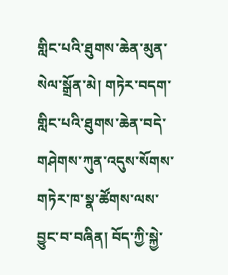གླིང་པའི་ཐུགས་ཆེན་མུན་སེལ་སྒྲོན་མེ། གཏེར་བདག་གླིང་པའི་ཐུགས་ཆེན་བདེ་གཤེགས་ཀུན་འདུས་སོགས་གཏེར་ཁ་སྣ་ཚོགས་ལས་བྱུང་བ་བཞིན། བོད་ཀྱི་སྐྱེ་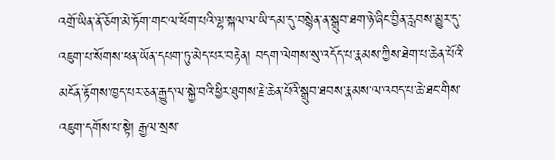འགྲོ་ཡིན་ནོ་ཅོག་མེ་ཏོག་གང་ལ་ཕོག་པའི་ལྷ་སྐལ་ལ་ཡི་དམ་དུ་བསྙེན་ན་སྒྲུབ་ཐག་ཉེ་ཞིང་བྱིན་རླབས་མྱུར་དུ་འཇུག་པ་སོགས་ཕན་ཡོན་དཔག་ཏུ་མེད་པར་བརྟེན། བདག་ལེགས་སུ་འདོད་པ་རྣམས་ཀྱིས་ཐེག་པ་ཆེན་པོའི་མངོན་རྟོགས་ཁྱད་པར་ཅན་རྒྱུད་ལ་སྐྱེ་བའི་ཕྱིར་ཐུགས་རྗེ་ཆེན་པོའི་སྒྲུབ་ཐབས་རྣམས་ལ་འབད་པ་ཆེ་ཐང་གིས་འཇུག་དགོས་པ་སྟེ། རྒྱལ་སྲས་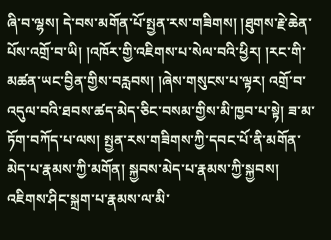ཞི་བ་ལྷས། དེ་བས་མགོན་པོ་སྤྱན་རས་གཟིགས། །ཐུགས་རྗེ་ཆེན་པོས་འགྲོ་བ་ཡི། །འཁོར་གྱི་འཇིགས་པ་སེལ་བའི་ཕྱིར། །རང་གི་མཚན་ཡང་བྱིན་གྱིས་བརླབས། །ཞེས་གསུངས་པ་ལྟར། འགྲོ་བ་འདུལ་བའི་ཐབས་ཚད་མེད་ཅིང་བསམ་གྱིས་མི་ཁྱབ་པ་སྟེ། ཟ་མ་ཏོག་བཀོད་པ་ལས། སྤྱན་རས་གཟིགས་ཀྱི་དབང་པོ་ནི་མགོན་མེད་པ་རྣམས་ཀྱི་མགོན། སྐྱབས་མེད་པ་རྣམས་ཀྱི་སྐྱབས། འཇིགས་ཤིང་སྐྲག་པ་རྣམས་ལ་མི་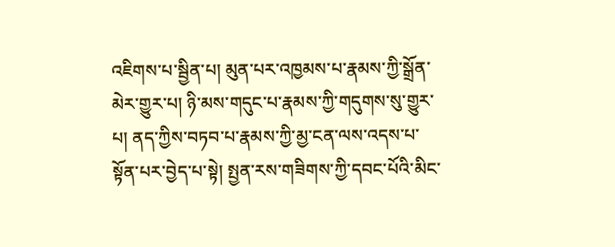འཇིགས་པ་སྦྱིན་པ། མུན་པར་འཁྱམས་པ་རྣམས་ཀྱི་སྒྲོན་མེར་གྱུར་པ། ཉི་མས་གདུང་པ་རྣམས་ཀྱི་གདུགས་སུ་གྱུར་པ། ནད་ཀྱིས་བཏབ་པ་རྣམས་ཀྱི་མྱ་ངན་ལས་འདས་པ་སྟོན་པར་བྱེད་པ་སྟེ། སྤྱན་རས་གཟིགས་ཀྱི་དབང་པོའི་མིང་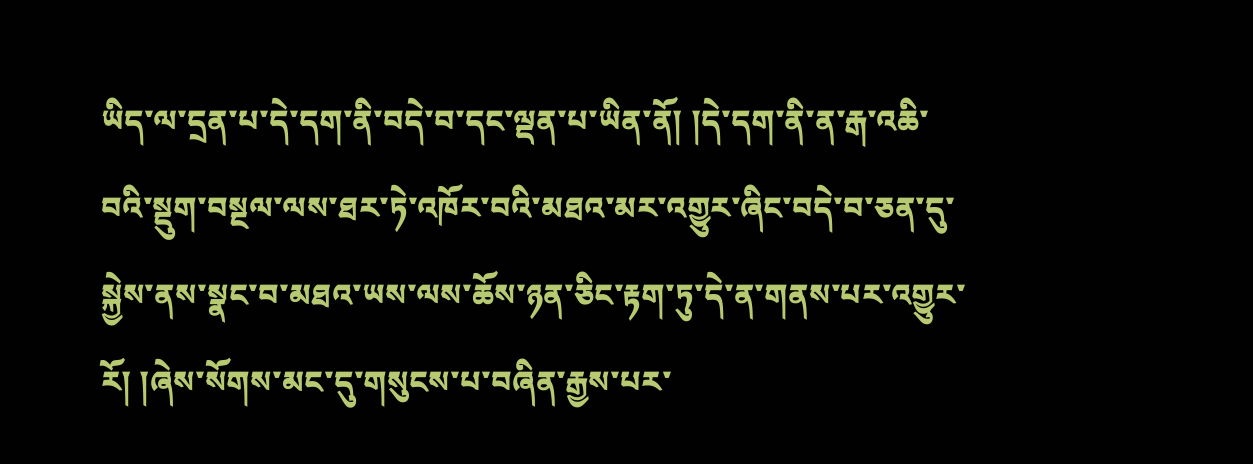ཡིད་ལ་དྲན་པ་དེ་དག་ནི་བདེ་བ་དང་ལྡན་པ་ཡིན་ནོ། །དེ་དག་ནི་ན་རྒ་འཆི་བའི་སྡུག་བསྔལ་ལས་ཐར་ཏེ་འཁོར་བའི་མཐའ་མར་འགྱུར་ཞིང་བདེ་བ་ཅན་དུ་སྐྱེས་ནས་སྣང་བ་མཐའ་ཡས་ལས་ཆོས་ཉན་ཅིང་རྟག་ཏུ་དེ་ན་གནས་པར་འགྱུར་རོ། །ཞེས་སོགས་མང་དུ་གསུངས་པ་བཞིན་རྒྱས་པར་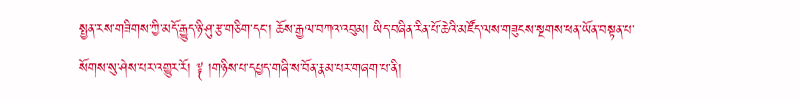སྤྱན་རས་གཟིགས་ཀྱི་མདོ་རྒྱུད་ཉི་ཤུ་རྩ་གཅིག་དང་། ཆོས་རྒྱལ་བཀའ་འབུམ། ཡིད་བཞིན་རིན་པོ་ཆེའི་མཛོད་ལས་གཟུངས་སྔགས་ཕན་ཡོན་བསྟན་པ་སོགས་སུ་ཤེས་པར་འགྱུར་རོ། ༈ །གཉིས་པ་དཔྱད་གཞི་ས་བོན་རྣམ་པར་གཞག་པ་ནི།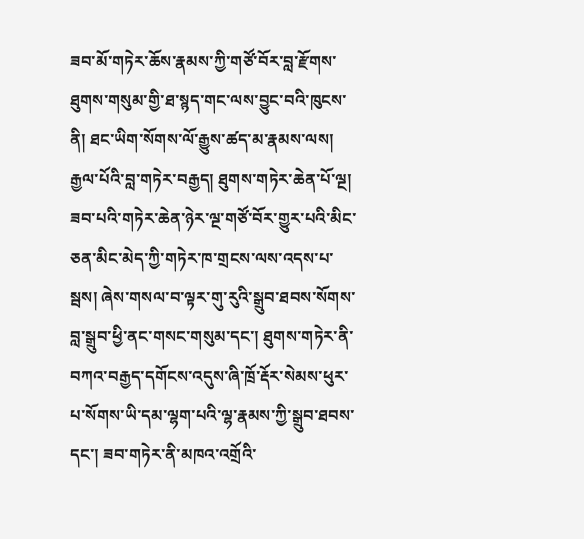ཟབ་མོ་གཏེར་ཆོས་རྣམས་ཀྱི་གཙོ་བོར་བླ་རྫོགས་ཐུགས་གསུམ་གྱི་ཐ་སྙད་གང་ལས་བྱུང་བའི་ཁུངས་ནི། ཐང་ཡིག་སོགས་ལོ་རྒྱུས་ཚད་མ་རྣམས་ལས། རྒྱལ་པོའི་བླ་གཏེར་བརྒྱད། ཐུགས་གཏེར་ཆེན་པོ་ལྔ། ཟབ་པའི་གཏེར་ཆེན་ཉེར་ལྔ་གཙོ་བོར་གྱུར་པའི་མིང་ཅན་མིང་མེད་ཀྱི་གཏེར་ཁ་གྲངས་ལས་འདས་པ་སྦས། ཞེས་གསལ་བ་ལྟར་གུ་རུའི་སྒྲུབ་ཐབས་སོགས་བླ་སྒྲུབ་ཕྱི་ནང་གསང་གསུམ་དང་། ཐུགས་གཏེར་ནི་བཀའ་བརྒྱད་དགོངས་འདུས་ཞི་ཁྲོ་རྡོར་སེམས་ཕུར་པ་སོགས་ཡི་དམ་ལྷག་པའི་ལྷ་རྣམས་ཀྱི་སྒྲུབ་ཐབས་དང་། ཟབ་གཏེར་ནི་མཁའ་འགྲོའི་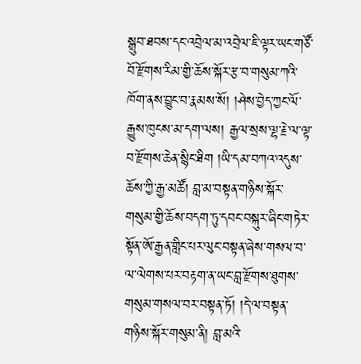སྒྲུབ་ཐབས་དང་འབྲེལ་མ་འབྲེལ་ཇི་ལྟར་ཡང་གཙོ་བོ་རྫོགས་རིམ་གྱི་ཆོས་སྐོར་རྩ་བ་གསུམ་ཀའི་ཁོག་ནས་བྱུང་བ་རྣམས་སོ། །ཤེས་བྱེད་ཀྱང་ལོ་རྒྱུས་ཁུངས་མ་དག་ལས། རྒྱལ་སྲས་ལྷ་རྗེ་ལ་ལྟ་བ་རྫོགས་ཆེན་སྙིང་ཐིག །ཡི་དམ་བཀའ་འདུས་ཆོས་ཀྱི་རྒྱ་མཚོ། བླ་མ་བསྟན་གཉིས་སྐོར་གསུམ་གྱི་ཆོས་བདག་ཏུ་དབང་བསྐུར་ཞིང་གཏེར་སྟོན་ཨོ་རྒྱན་གླིང་པར་ལུང་བསྟན་ཞེས་གསལ་བ་ལ་ལེགས་པར་བརྟག་ན་ཡང་བླ་རྫོགས་ཐུགས་གསུམ་གསལ་བར་བསྟན་ཏོ། །དེ་ལ་བསྟན་གཉིས་སྐོར་གསུམ་ནི། བླ་མའི་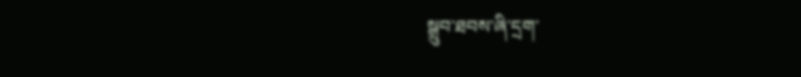སྒྲུབ་ཐབས་ཞི་དྲག་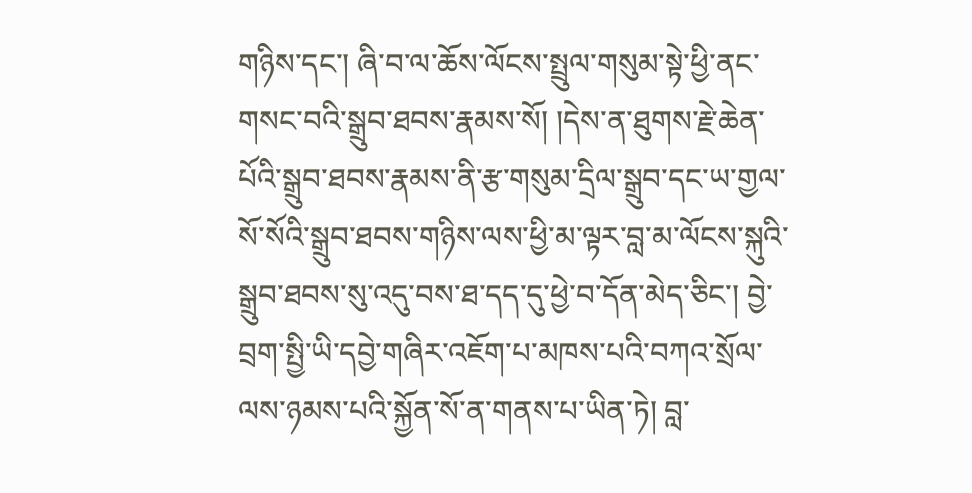གཉིས་དང་། ཞི་བ་ལ་ཆོས་ལོངས་སྤྲུལ་གསུམ་སྟེ་ཕྱི་ནང་གསང་བའི་སྒྲུབ་ཐབས་རྣམས་སོ། །དེས་ན་ཐུགས་རྗེ་ཆེན་པོའི་སྒྲུབ་ཐབས་རྣམས་ནི་རྩ་གསུམ་དྲིལ་སྒྲུབ་དང་ཡ་གྱལ་སོ་སོའི་སྒྲུབ་ཐབས་གཉིས་ལས་ཕྱི་མ་ལྟར་བླ་མ་ལོངས་སྐུའི་སྒྲུབ་ཐབས་སུ་འདུ་བས་ཐ་དད་དུ་ཕྱེ་བ་དོན་མེད་ཅིང་། བྱེ་བྲག་སྤྱི་ཡི་དབྱེ་གཞིར་འཇོག་པ་མཁས་པའི་བཀའ་སྲོལ་ལས་ཉམས་པའི་སྐྱོན་སོ་ན་གནས་པ་ཡིན་ཏེ། བླ་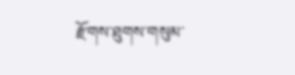རྫོགས་ཐུགས་གསུམ་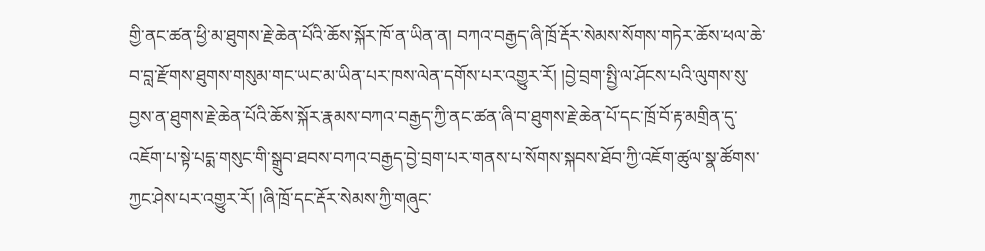གྱི་ནང་ཚན་ཕྱི་མ་ཐུགས་རྗེ་ཆེན་པོའི་ཆོས་སྐོར་ཁོ་ན་ཡིན་ན། བཀའ་བརྒྱད་ཞི་ཁྲོ་རྡོར་སེམས་སོགས་གཏེར་ཆོས་ཕལ་ཆེ་བ་བླ་རྫོགས་ཐུགས་གསུམ་གང་ཡང་མ་ཡིན་པར་ཁས་ལེན་དགོས་པར་འགྱུར་རོ། །བྱེ་བྲག་སྤྱི་ལ་ཤོངས་པའི་ལུགས་སུ་བྱས་ན་ཐུགས་རྗེ་ཆེན་པོའི་ཆོས་སྐོར་རྣམས་བཀའ་བརྒྱད་ཀྱི་ནང་ཚན་ཞི་བ་ཐུགས་རྗེ་ཆེན་པོ་དང་ཁྲོ་བོ་རྟ་མགྲིན་དུ་འཇོག་པ་སྟེ་པདྨ་གསུང་གི་སྒྲུབ་ཐབས་བཀའ་བརྒྱད་བྱེ་བྲག་པར་གནས་པ་སོགས་སྐབས་ཐོབ་ཀྱི་འཇོག་ཚུལ་སྣ་ཚོགས་ཀྱང་ཤེས་པར་འགྱུར་རོ། །ཞི་ཁྲོ་དང་རྡོར་སེམས་ཀྱི་གཞུང་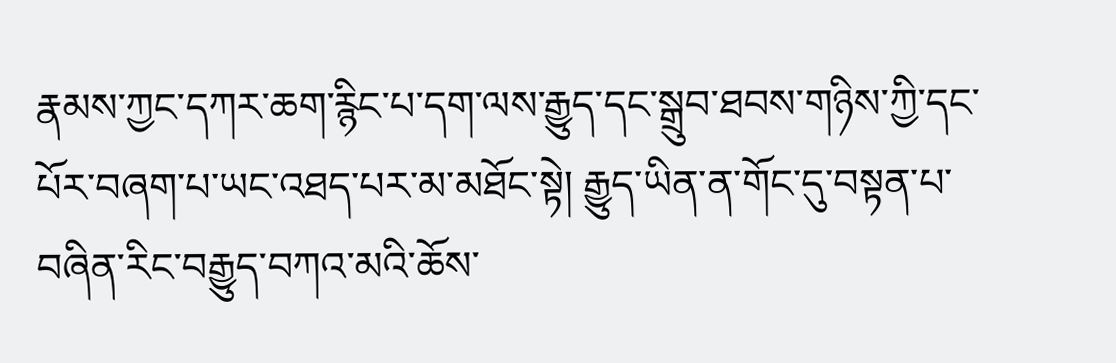རྣམས་ཀྱང་དཀར་ཆག་རྙིང་པ་དག་ལས་རྒྱུད་དང་སྒྲུབ་ཐབས་གཉིས་ཀྱི་དང་པོར་བཞག་པ་ཡང་འཐད་པར་མ་མཐོང་སྟེ། རྒྱུད་ཡིན་ན་གོང་དུ་བསྟན་པ་བཞིན་རིང་བརྒྱུད་བཀའ་མའི་ཆོས་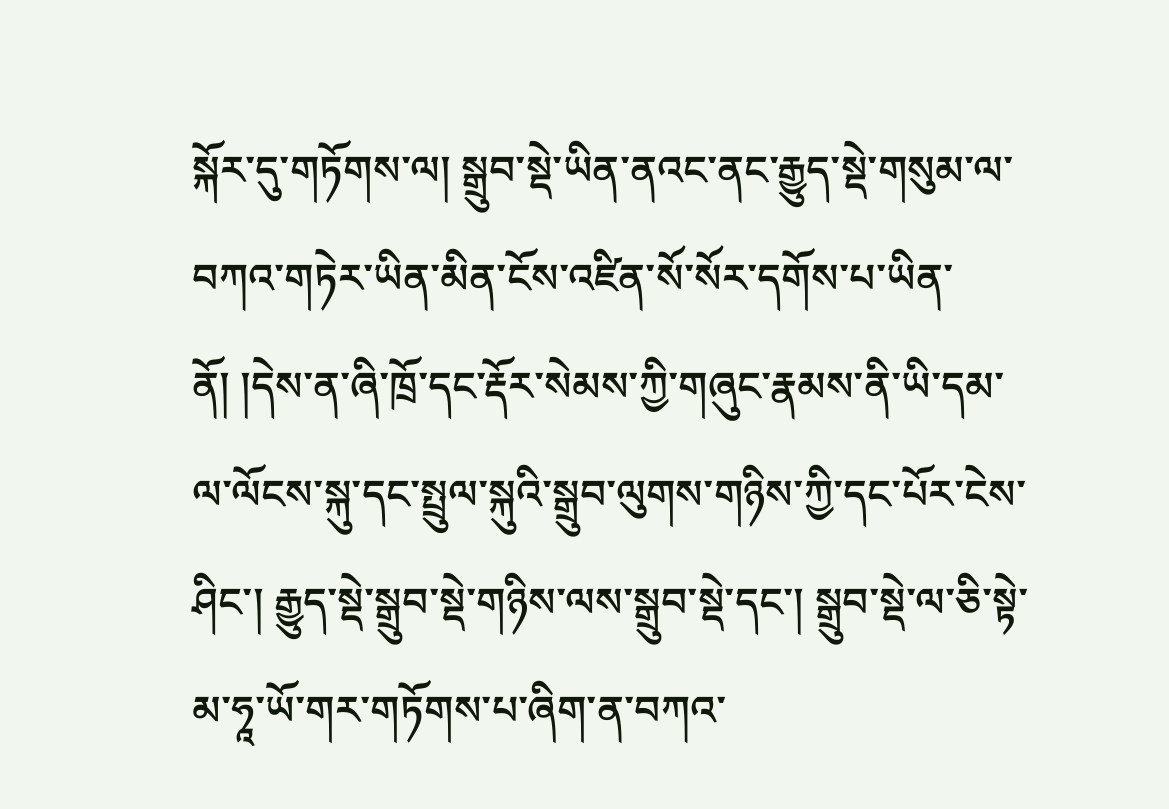སྐོར་དུ་གཏོགས་ལ། སྒྲུབ་སྡེ་ཡིན་ནའང་ནང་རྒྱུད་སྡེ་གསུམ་ལ་བཀའ་གཏེར་ཡིན་མིན་ངོས་འཛིན་སོ་སོར་དགོས་པ་ཡིན་ནོ། །དེས་ན་ཞི་ཁྲོ་དང་རྡོར་སེམས་ཀྱི་གཞུང་རྣམས་ནི་ཡི་དམ་ལ་ལོངས་སྐུ་དང་སྤྲུལ་སྐུའི་སྒྲུབ་ལུགས་གཉིས་ཀྱི་དང་པོར་ངེས་ཤིང་། རྒྱུད་སྡེ་སྒྲུབ་སྡེ་གཉིས་ལས་སྒྲུབ་སྡེ་དང་། སྒྲུབ་སྡེ་ལ་ཅི་སྟེ་མ་ཧཱ་ཡོ་གར་གཏོགས་པ་ཞིག་ན་བཀའ་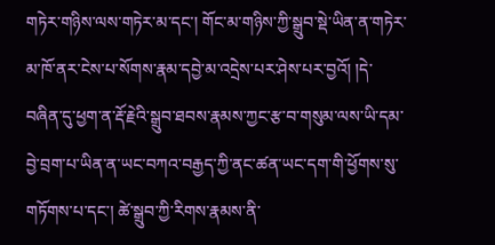གཏེར་གཉིས་ལས་གཏེར་མ་དང་། གོང་མ་གཉིས་ཀྱི་སྒྲུབ་སྡེ་ཡིན་ན་གཏེར་མ་ཁོ་ནར་ངེས་པ་སོགས་རྣམ་དབྱེ་མ་འདྲེས་པར་ཤེས་པར་བྱའོ། །དེ་བཞིན་དུ་ཕྱག་ན་རྡོ་རྗེའི་སྒྲུབ་ཐབས་རྣམས་ཀྱང་རྩ་བ་གསུམ་ལས་ཡི་དམ་བྱེ་བྲག་པ་ཡིན་ན་ཡང་བཀའ་བརྒྱད་ཀྱི་ནང་ཚན་ཡང་དག་གི་ཕྱོགས་སུ་གཏོགས་པ་དང་། ཚེ་སྒྲུབ་ཀྱི་རིགས་རྣམས་ནི་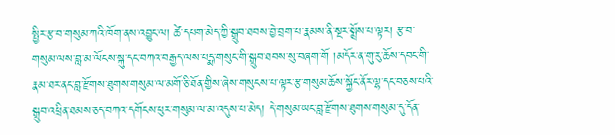སྤྱིར་རྩ་བ་གསུམ་ཀའི་ཁོག་ནས་འབྱུང་ལ། ཚེ་དཔག་མེད་ཀྱི་སྒྲུབ་ཐབས་བྱེ་བྲག་པ་རྣམས་ནི་སྔར་སྨྲོས་པ་ལྟར། རྩ་བ་གསུམ་ལས་བླ་མ་ལོངས་སྐུ་དང་བཀའ་བརྒྱད་ལས་པདྨ་གསུང་གི་སྒྲུབ་ཐབས་སུ་བཞག་གོ །མདོར་ན་གུ་རུ་ཆོས་དབང་གི་རྣམ་ཐར་ནང་བླ་རྫོགས་ཐུགས་གསུམ་ལ་མགོ་ཅི་ཐོན་གྱིས་ཞེས་གསུངས་པ་ལྟར་རྩ་གསུམ་ཆོས་སྐྱོང་ནོར་ལྷ་དང་བཅས་པའི་སྒྲུབ་འཕྲིན་ཐམས་ཅད་བཀའ་དགོངས་ཕུར་གསུམ་ལ་མ་འདུས་པ་མེད། དེ་གསུམ་ཡང་བླ་རྫོགས་ཐུགས་གསུམ་དུ་དོན་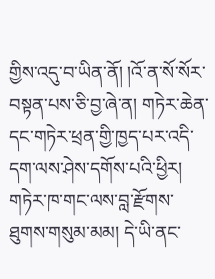གྱིས་འདུ་བ་ཡིན་ནོ། །འོ་ན་སོ་སོར་བསྟན་པས་ཅི་བྱ་ཞེ་ན། གཏེར་ཆེན་དང་གཏེར་ཕྲན་གྱི་ཁྱད་པར་འདི་དག་ལས་ཤེས་དགོས་པའི་ཕྱིར། གཏེར་ཁ་གང་ལས་བླ་རྫོགས་ཐུགས་གསུམ་མམ། དེ་ཡི་ནང་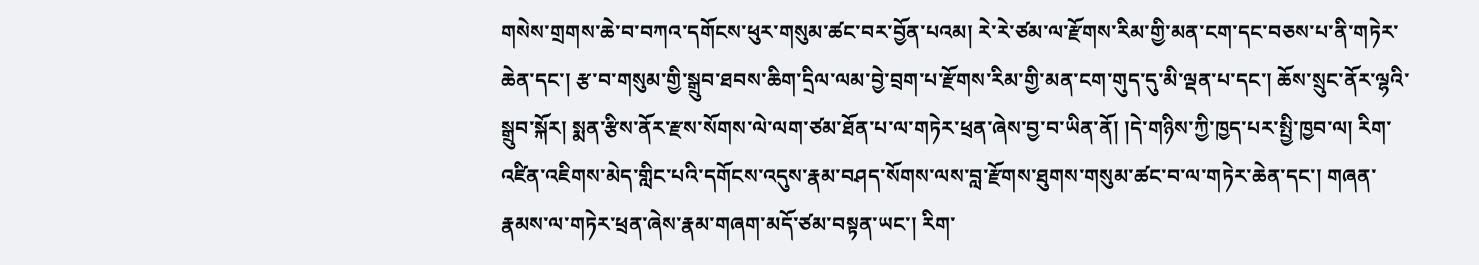གསེས་གྲགས་ཆེ་བ་བཀའ་དགོངས་ཕུར་གསུམ་ཚང་བར་བྱོན་པའམ། རེ་རེ་ཙམ་ལ་རྫོགས་རིམ་གྱི་མན་ངག་དང་བཅས་པ་ནི་གཏེར་ཆེན་དང་། རྩ་བ་གསུམ་གྱི་སྒྲུབ་ཐབས་ཆིག་དྲིལ་ལམ་བྱེ་བྲག་པ་རྫོགས་རིམ་གྱི་མན་ངག་གུད་དུ་མི་ལྡན་པ་དང་། ཆོས་སྲུང་ནོར་ལྷའི་སྒྲུབ་སྐོར། སྨན་རྩིས་ནོར་རྫས་སོགས་ལེ་ལག་ཙམ་ཐོན་པ་ལ་གཏེར་ཕྲན་ཞེས་བྱ་བ་ཡིན་ནོ། །དེ་གཉིས་ཀྱི་ཁྱད་པར་སྤྱི་ཁྱབ་ལ། རིག་འཛིན་འཇིགས་མེད་གླིང་པའི་དགོངས་འདུས་རྣམ་བཤད་སོགས་ལས་བླ་རྫོགས་ཐུགས་གསུམ་ཚང་བ་ལ་གཏེར་ཆེན་དང་། གཞན་རྣམས་ལ་གཏེར་ཕྲན་ཞེས་རྣམ་གཞག་མདོ་ཙམ་བསྟན་ཡང་། རིག་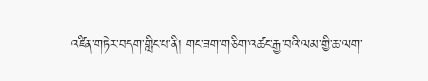འཛིན་གཏེར་བདག་གླིང་པ་ནི། གང་ཟག་གཅིག་འཚང་རྒྱ་བའི་ལམ་གྱི་ཆ་ལག་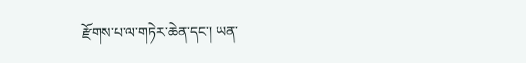རྫོགས་པ་ལ་གཏེར་ཆེན་དང་། ཡན་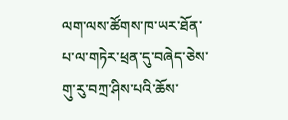ལག་ལས་ཚོགས་ཁ་ཡར་ཐོན་པ་ལ་གཏེར་ཕྲན་དུ་བཞེད་ཅེས་གུ་རུ་བཀྲ་ཤིས་པའི་ཆོས་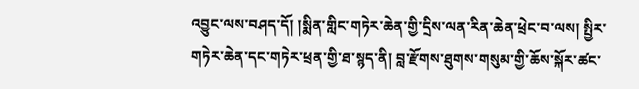འབྱུང་ལས་བཤད་དོ། །སྨིན་གླིང་གཏེར་ཆེན་གྱི་དྲིས་ལན་རིན་ཆེན་ཕྲེང་བ་ལས། སྤྱིར་གཏེར་ཆེན་དང་གཏེར་ཕྲན་གྱི་ཐ་སྙད་ནི། བླ་རྫོགས་ཐུགས་གསུམ་གྱི་ཆོས་སྐོར་ཚང་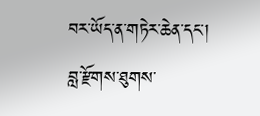བར་ཡོད་ན་གཏེར་ཆེན་དང་། བླ་རྫོགས་ཐུགས་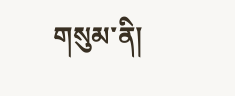གསུམ་ནི།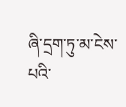ཞི་དྲག་ཏུ་མ་ངེས་པའི་